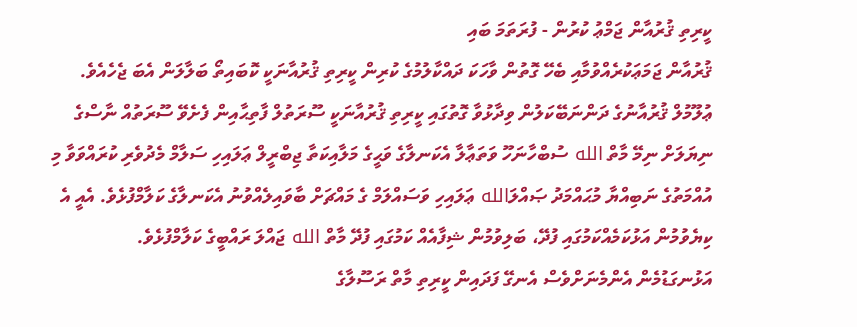ކީރިތި ޤުރުއާން ޖަމްޢު ކުރުން - ފުރަތަމަ ބައި
ޤުރުއާން ޖަމަޢަކުރެއްވުމާއި ބެހޭ ގޮތުން ވާހަކަ ދައްކާލުމުގެ ކުރިން ކީރިތި ޤުރުއާނަކީ ކޮބައިތޯ ބަލާލަން އެބަ ޖެހެއެވެ. ޢުލޫމުލް ޤުރުއާނުގެ ދަންނަބޭކަލުން ވިދާޅުވާ ގޮތުގައި ކީރިތި ޤުރުއާނަކީ ސޫރަތުލް ފާތިޙާއިން ފެށެވޭ ސޫރަތުއް ނާސްގެ ނިޔަލަށް ނިމޭ މާތް الله ސުބްހާނަހޫ ވަތަޢާލާ އެކަނލާގެ ވަޙީގެ މަލާއިކަތާ ޖިބްރީލް ޢަލައިހި ސަލާމް މެދުވެރި ކުރައްވަވާ މި އުއްމަތުގެ ނަބިއްޔާ މުޙައްމަދު ޞައްލަالله ޢަލައިހި ވަސައްލަމް ގެ މައްޗަށް ބާވައިލެއްވުނު އެކަނލާގެ ކަލާމްފުޅެވެ. އެއީ އެ ކިޔެވުމުން އަޅުކަމެއްކަމުގައި ފުދޭ، ބަލިވުމުން ޝިފާއެއް ކަމުގައި ފުދޭ މާތް الله ޖައްލަ ރައްބީގެ ކަލާމްފުޅެވެ.
އަޅުނގަޑުމެން އެންމެނަށްވެސް އެނގޭ ފަދައިން ކީރިތި މާތް ރަސޫލާގެ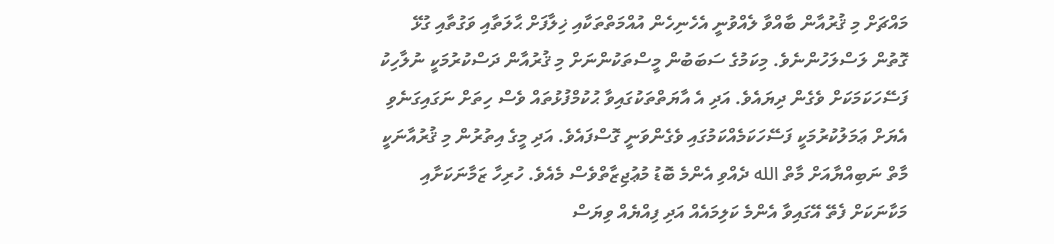މައްޗަށް މި ޤުރުއާން ބާއްވާ ލެއްވުނީ އެހެނިހެން އުއްމަތްތަކާއި ޚިލާފަށް ޙާލަތާއި ވަގުތާއި ގުޅޭ ގޮތުން ލަސްލަހުންނެވެ. މިކަމުގެ ސަބަބުން މީސްތަކުންނަށް މި ޤުރުއާން ދަސްކުރުމަކީ ނުލާހިކު ފަސޭހަކަމަކަށް ވެގެން ދިޔައެވެ. އަދި އެ އާޔަތްތަކުގައިވާ ޙުކުމްފުޅުތައް ވެސް ހިތަށް ނަގައިގަނެވި އެޔަށް ޢަމަލުކުރުމަކީ ފަސޭހަކަމެއްކަމުގައި ވެގެންވަނީ ގޮސްފައެވެ. އަދި މީގެ އިތުރުން މި ޤުރުއާނަކީ މާތް ނަބިއްޔާއަށް މާތް الله ދެއްވި އެންމެ ބޮޑު މުޢުޖިޒާތްވެސް މެއެވެ. ހުރިހާ ޒަމާނަކަށާއި މަކާނަކަށް ފެތޭ އޭގައިވާ އެންމެ ކަލިމައެއް އަދި ފިއްޔެއް ވިޔަސް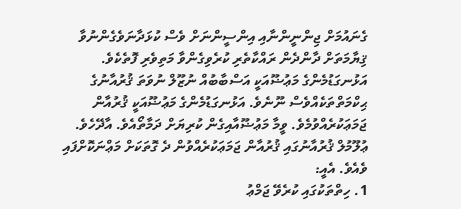ގެނައުމަށް ޖިންނީންނާއި އިންސީންނަށް ވެސް ކުޅަދާނަވެގެންނުވާ ޤިޔާމަތަށް ދާންދެން ރައްކާތެރި ކުރެވިގެންވާ މަތިވެރި ފޮތެކެވެ.
އަޅުނގަޑުމެންގެ މަޢުޟޫއަކީ އަސްބާބުއް ނުޒޫލް ނުވަތަ ޤުރުއާނުގެ ޙިކްމަތްތަކެއްވެސް ނޫނެވެ. އަޅުނގަޑުމެންގެ މަޢުޟޫއަކީ ޤުރުއާން ޖަމަޢަކުރެއްވުމެވެ. ވީމާ މަޢުޟޫއާއިގެން ކުރިޔަށް ދަމާތޯއެވެ. އާދޭހެވެ. ޢުލޫމުލް ޤުރުއާނުގައި ޤުރުއާން ޖަމަޢަކުރެއްވުން ދެ ގޮތަކަށް މަޢްނަކޮށްފައި ވެއެވެ. އެއީ:
1. ހިތްތަކުގައި ކުރެވޭ ޖަމްޢު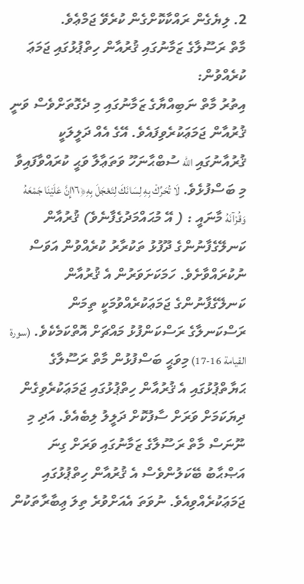2. ލިޔެގެން ރައްކާކޮށްގެން ކުރެވޭ ޖަމްޢެވެ.
މާތް ރަސޫލާގެ ޒަމާނުގައި ޤުރުއާން ހިތްޕުޅުގައި ޖަމަޢަ ކުރެއްވުން:
އިތުރު މާތް ނަބިއްޔާގެ ޒަމާނުގައި މި ދެގޮތަށްވެސް ވަނީ ޤުރުއާން ޖަމަޢަކުރެވިފައެވެ. އޭގެ އެއް ދަލީލަކީ ޤުރުއާނުގައި الله ސުބްޙާނަހޫ ވަތަޢާލާ ވަޙީ ކުރައްވާފައިވާ މި ބަސްފުޅެވެ. لَا تُحَرِّ‌كْ بِهِ لِسَانَكَ لِتَعْجَلَ بِهِ﴿١٦إِنَّ عَلَيْنَا جَمْعَهُ وَقُرْ‌آنَهُ މާނައީ : ( އޭ މުޙައްމަދުގެފާނެވެ) ޤުރުއާން ކަނލޭގެފާނުންގެ ދޫފުޅު ތަކުރާރު ކުރެއްވުން އަވަސް ނުކުރައްވާށެވެ. ހަމަކަށަވަރުން އެ ޤުރުއާން ކަނލޭގެފާނުންގެ ޖަމަޢަކުރެއްވުމަކީ ތިމަން ރަސްކަނލާގެ ރަސްކަންފުޅު މައްޗަށް އޮތްކަމެކެވެ. (سورة القيامة 16-17) މިވަޙީ ބަސްފުޅުން މާތް ރަސޫލާގެ ޙަޔާތްޕުޅުގައި އެ ޤުރުއާން ހިތްޕުޅުގައި ޖަމަޢަކުރެވިގެން ދިޔަކަމަށް ވަރަށް ސާފުކޮށް ދަލީލު ލިބެއެވެ. އަދި މި ނޫނަސް މާތް ރަސޫލާގެ ޒަމާނުގައި ވަރަށް ގިނަ އަޞްޙާބު ބޭކަލުންވެސް އެ ޤުރުއާން ހިތްޕުޅުގައި ޖަމަޢަކުރެއްވިއެވެ. ނުވަތަ އެއަށްވުރެ ތިލަ ޢިބާރާތަކުން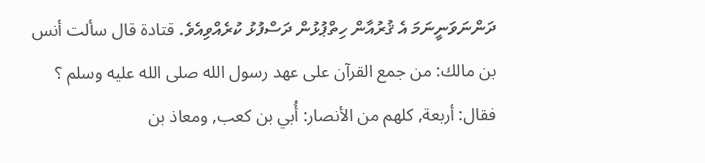ދަންނަވަނީނަމަ އެ ޤުރުއާން ހިތްޕުޅުން ދަސްފުޅު ކުރެއްވިއެވެ. قتادة قال سألت أنس بن مالك: من جمع القرآن على عهد رسول الله صلى الله عليه وسلم ؟ فقال: أربعة, كلهم من الأنصار: أُبي بن كعب, ومعاذ بن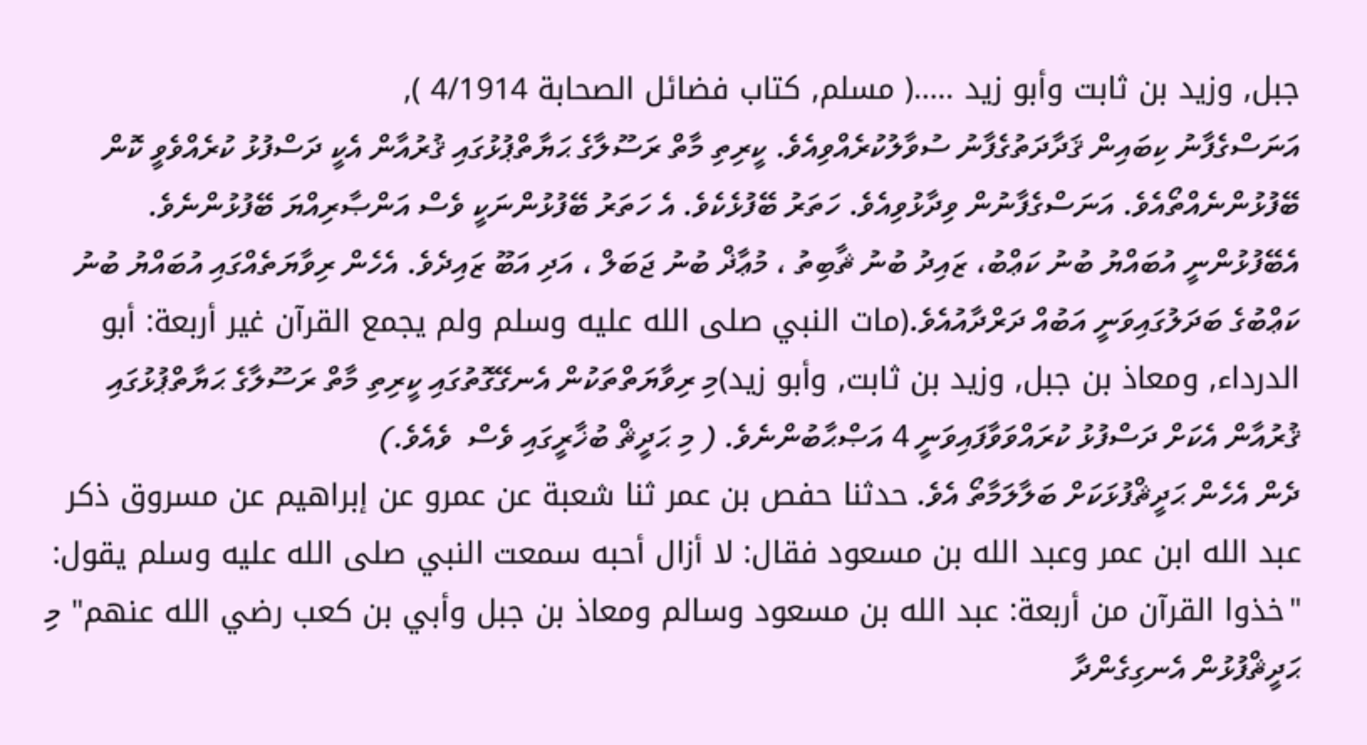جبل, وزيد بن ثابت وأبو زيد .....( مسلم, كتاب فضائل الصحابة 4/1914 ),
އަނަސްގެފާނު ކިބައިން ޤަދާދަތުގެފާނު ސުވާލުކުރެއްވިއެވެ. ކީރިތި މާތް ރަސޫލާގެ ޙަޔާތްޕުޅުގައި ޤުރުއާން އެކީ ދަސްފުޅު ކުރެއްވެވީ ކޮން ބޭފުޅުންނެއްތޯއެވެ. އަނަސްގެފާނުން ވިދާޅުވިއެވެ. ހަތަރު ބޭފުޅެކެވެ. އެ ހަތަރު ބޭފުޅުންނަކީ ވެސް އަންޞާރިއްޔަ ބޭފުޅުންނެވެ. އެބޭފުޅުންނީ އުބައްޔު ބުނު ކަޢްބު، ޒައިދު ބުނު ޘާބިތު ، މުޢާޛް ބުނު ޖަބަލް ، އަދި އަބޫ ޒައިދެވެ. އެހެން ރިވާޔަތެއްގައި އުބައްޔު ބުނު ކަޢްބުގެ ބަދަލުގައިވަނީ އަބުއް ދަރްދާއުއެވެ.(مات النبي صلى الله عليه وسلم ولم يجمع القرآن غير أربعة: أبو الدرداء, ومعاذ بن جبل, وزيد بن ثابت, وأبو زيد)މި ރިވާޔަތްތަކުން އެނގޭގޮތުގައި ކީރިތި މާތް ރަސޫލާގެ ޙަޔާތްޕުޅުގައި ޤުރުއާން އެކަށް ދަސްފުޅު ކުރައްވަވާފައިވަނީ 4 އަޞްޙާބުންނެވެ. ( މި ޙަދީޘް ބުޚާރީގައި ވެސް  ވެއެވެ.)
ދެން އެހެން ޙަދީޘްފުޅަކަށް ބަލާލަމާތޯ އެވެ. حدثنا حفص بن عمر ثنا شعبة عن عمرو عن إبراهيم عن مسروق ذكر عبد الله ابن عمر وعبد الله بن مسعود فقال: لا أزال أحبه سمعت النبي صلى الله عليه وسلم يقول:  "خذوا القرآن من أربعة: عبد الله بن مسعود وسالم ومعاذ بن جبل وأبي بن كعب رضي الله عنهم" މި ޙަދީޘްފުޅުން އެނގިގެންދާ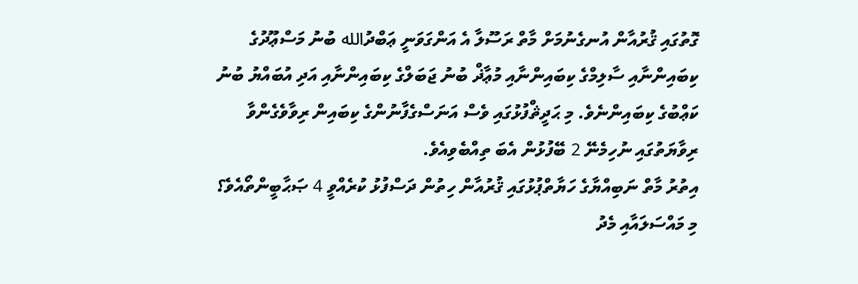ގޮތުގައި ޤުރުއާން އުނގެނުމަށް މާތް ރަސޫލާ އެ އަންގަވަނީ ޢަބްދުالله ބުނު މަސްޢޫދުގެ ކިބައިންނާއި ސާލިމްގެ ކިބައިންނާއި މުޢާޛް ބުނު ޖަބަލްގެ ކިބައިންނާއި އަދި އުބައްޔު ބުނު ކަޢްބުގެ ކިބައިންނެވެ. މި ޙަދީޘްފުޅުގައި ވެސް އަނަސްގެފާނުންގެ ކިބައިން ރިވާވެގެންވާ ރިވާޔަތުގައި ނުހިމެނޭ 2 ބޭފުޅުން އެބަ ތިއްބެވިއެވެ.
އިތުރު މާތް ނަބިއްޔާގެ ހަޔާތްޕުޅުގައި ޤުރުއާން ހިތުން ދަސްފުޅު ކުރެއްވީ 4 ޞަޙާބީންތޯއެވެ؟
މި މައްސަލައާއި މެދު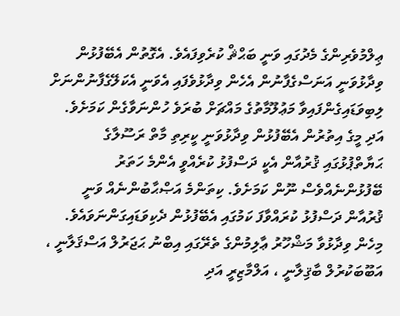ޢިލްމުވެރިންގެ މެދުގައި ވަނީ ބަޙްޘް ކުރެވިފައެވެ. އެގޮތުން އެބޭފުޅުން ވިދާޅުވަނީ އަނަސްގެފާނުން އެހެން ވިދާޅުވެފައި އެވަނީ އެކަލޭގެފާނުންނަށް ލިބިވަޑައިގެންފައިވާ މަޢުލޫމާތުގެ މައްޗަށް ބުރަވެ ހުންނަވާގެން ކަމަށެވެ. އަދި މީގެ އިތުރުން އެބޭފުޅުން ވިދާޅުވަނީ ކީރިތި މާތް ރަސޫލާގެ ޙަޔާތްޕުޅުގައި ޤުރުއާން އެކީ ދަސްފުޅު ކުރެއްވީ އެންމެ ހަތަރު ބޭފުޅުންނެއްވެސް ނޫން ކަމަށެވެ. ކިތަންމެ އަޞްޙާބުންނެއް ވަނީ ޤުރުއާން ދަސްފުޅު ކުރައްވާފަ ކަމުގައި އެބޭފުޅުން ދެކިވަޑައިގަންނަވައެވެ. މިހެން ވިދާޅުވާ މަޝްހޫރު ޢާލިމުންގެ ތެރޭގައި އިބްނު ޙަޖަރުލް އަސްޤަލާނީ ، އަބޫބަކުރުލް ބާޤިލާނީ ، އަލްމާޒިރީ އަދި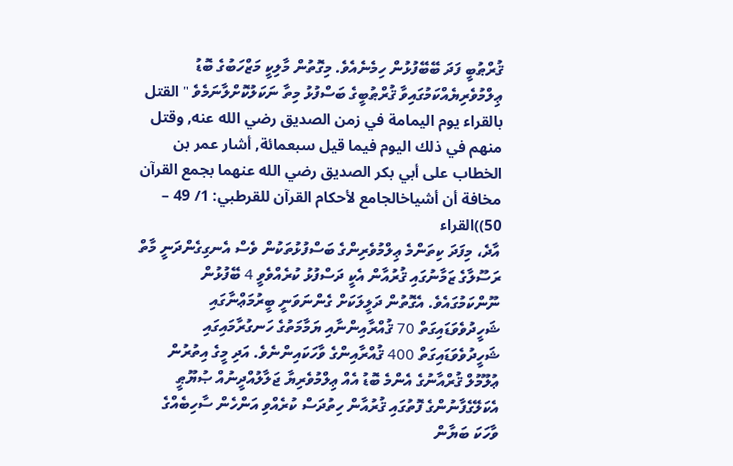ޤުރްޠުބީ ފަދަ ބޭބޭފުޅުން ހިމެނެއެވެ. މިގޮތުން މާލިކީ މަޒްހަބުގެ ބޮޑު ޢިލްމުވެރިޔެއްކަމުގައިވާ ޤުރްޠުބީގެ ބަސްފުޅު މިތާ ނަކަލުކޮށްލާނަމެވެ " القتل بالقراء يوم اليمامة في زمن الصديق رضي الله عنه, وقتل منهم في ذلك اليوم فيما قيل سبعمائة, أشار عمر بن الخطاب على أبي بكر الصديق رضي الله عنهما بجمع القرآن مخافة أن أشياخالجامع لأحكام القرآن للقرطبي: 1/ 49 – 50))القراء
އާދެ، މިފަދަ ކިތަންމެ ޢިލްމުވެރިންގެ ބަސްފުޅުތަކުން ވެސް އެނގިގެންދަނީ މާތް ރަސޫލާގެ ޒަމާނުގައި ޤުރުއާން އެކީ ދަސްފުޅު ކުރެއްވެވީ 4 ބޭފުޅުން ނޫންކަމުގައެވެ. އެގޮތުން ދަލީލަކަށް ގެންނަވަނީ ބީރުމަޢްނާގައި ޝަހީދުވެވަޑައިގަތް 70 ޤުއްރާއިންނާއި ޔަމާމަތުގެ ހަނގުރާމައިގައި ޝަހީދުވެވަޑައިގަތް 400 ޤުއްރާއިންގެ ވާހަކައިންނެވެ. އަދި މީގެ އިތުރުން ޢުލޫމުލް ޤުރްއާނުގެ އެންމެ ބޮޑު އެއް ޢިލްމުވެރިޔާ ޖަލާލުއްދީނުއް ޞުޔޫޠީ އެކަލޭގެފާނުންގެ ފޮތުގައި ޤުރުއާން ހިތުދަސް ކުރެއްވި އަންހެން ސާހިބެއްގެ ވާހަކަ ބަޔާން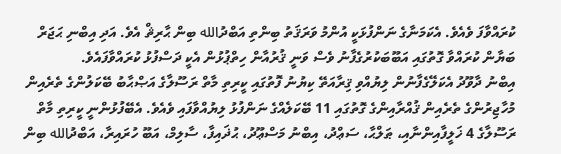ކުރައްވާފަ ވެއެވެ. އެކަމަނާގެ ނަންފުޅަކީ އުންމު ވަރަޤަތު ބިންތި އަބްދުالله ބިން ޙާރިޘް އެވެ. އަދި އިބްނި ޙަޖަރް ބަޔާން ކުރައްވާ ގޮތުގައި އަބޫބަކުރުގެފާނު ވެސް ވަނީ ޤުރުއާން ހިތްޕުޅުން އެކީ ދަސްފުޅު ކުރައްވާފައެވެ.
އިބްނު ދާވޫދު އެކަލޭގެފާނުން ލިޔުއްވި ޤިރާއަތޭ ކިޔުނު ފޮތުގައި ކީރިތި މާތް ރަސޫލާގެ އަޞްޙާބު ބޭކަލުންގެ ތެރެއިން މުހާޖިރުންގެ ތެރެއިން ޤުއްރާއިންގެ ގޮތުގައި 11 ބޭކަލެއްގެ ނަންފުޅު ލިޔުއްވާފައި ވެއެވެ. އެބޭފުޅުންނީ ކީރިތި މާތް ރަސޫލާގެ 4 ޚަލީފާއިންނާއި، ޠަލްޙާ، ސަޢްދު، އިބްނު މަސްޢޫދު، ޙުޛައިފާ، ސާލިމް، އަބޫ ހުރައިރާ، އަބްދުالله ބިން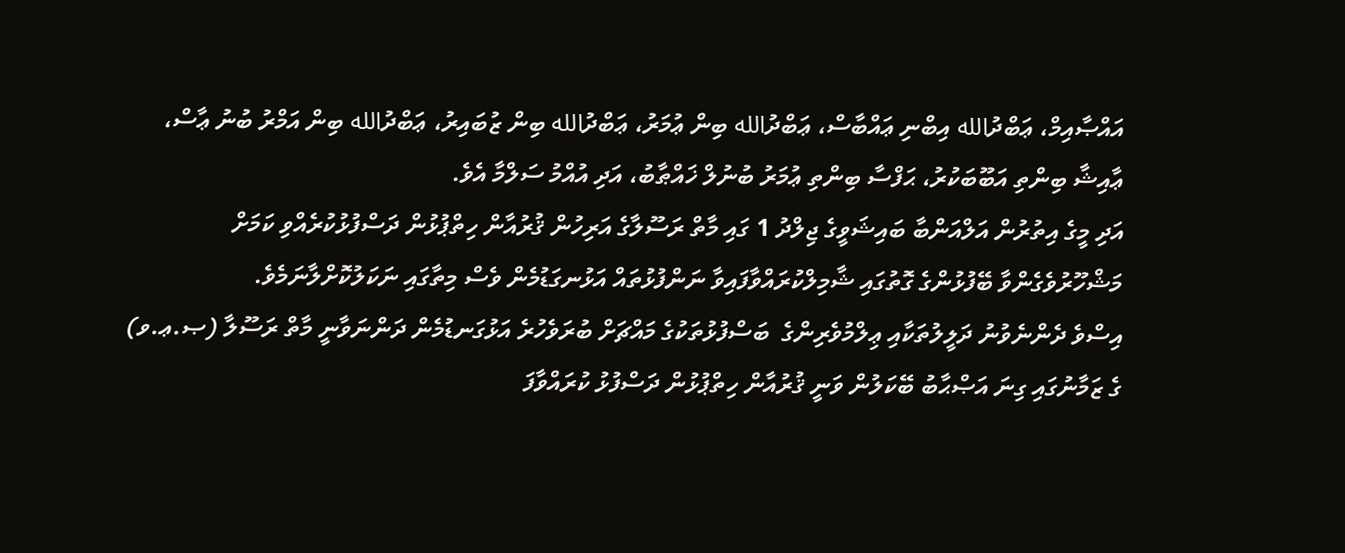އައްޞާއިމް، ޢަބްދުالله އިބްނި ޢައްބާސް، ޢަބްދުالله ބިން ޢުމަރު، ޢަބްދުالله ބިން ޒުބައިރު، ޢަބްދުالله ބިން އަމްރު ބުނު ޢާސް، ޢާއިޝާ ބިންތި އަބޫބަކުރު، ޙަފްސާ ބިންތި ޢުމަރު ބުނުލް ޚައްޠާބު، އަދި އުއްމު ސަލްމާ އެވެ.
އަދި މީގެ އިތުރުން އަލްއަންބާ ބައިޝަވީގެ ޖިލްދު 1 ގައި މާތް ރަސޫލާގެ އަރިހުން ޤުރުއާން ހިތްޕުޅުން ދަސްފުޅުކުރެއްވި ކަމަށް މަޝްހޫރުވެގެންވާ ބޭފުޅުންގެ ގޮތުގައި ޝާމިލްކުރައްވާފައިވާ ނަންފުޅުތައް އަޅުނގަޑުމެން ވެސް މިތާގައި ނަކަލުކޮށްލާނަމެވެ.
އިސްވެ ދެންނެވުނު ދަލީލުތަކާއި ޢިލްމުވެރިންގެ  ބަސްފުޅުތަކުގެ މައްޗަށް ބުރަވެހުރެ އަޅުގަނޑުމެން ދަންނަވާނީ މާތް ރަސޫލާ (ޞ.ޢ.ވ) ގެ ޒަމާނުގައި ގިނަ އަޞްޙާބު ބޭކަލުން ވަނީ ޤުރުއާން ހިތްޕުޅުން ދަސްފުޅު ކުރައްވާފަ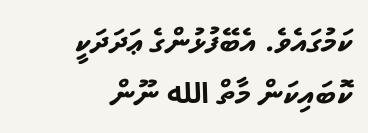ކަމުގައެވެ. އެބޭފުޅުންގެ ޢަދަދަކީ ކޮބައިކަން މާތް الله ނޫން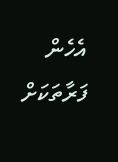އެހެން ފަރާތަކަށް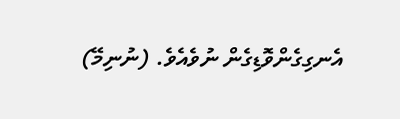އެނގިގެންވޮޑިގެން ނުވެއެވެ. (ނުނިމޭ)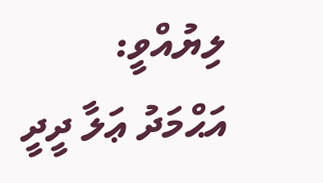ލިޔުއްވީ: އަޙްމަދު ޢަލާ ދީދީ